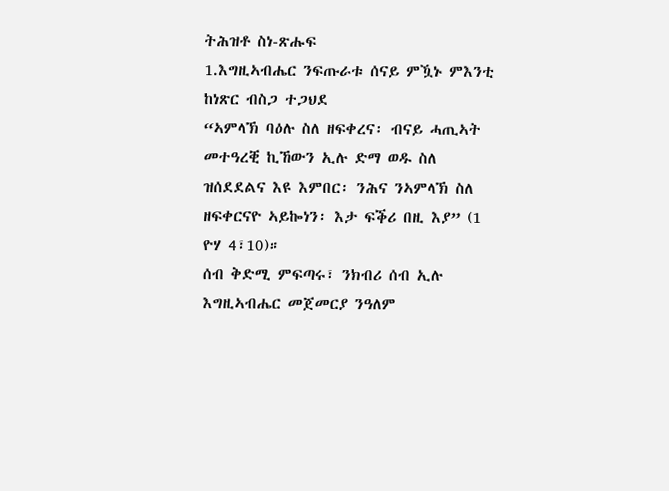ትሕዝቶ ስነ-ጽሑፍ
1.እግዚኣብሔር ንፍጡራቱ ሰናይ ምዃኑ ምእንቲ ከነጽር ብስጋ ተጋህደ
“ኣምላኽ ባዕሉ ስለ ዘፍቀረና፡ ብናይ ሓጢኣት መተዓረቒ ኪኸውን ኢሉ ድማ ወዱ ስለ ዝሰደደልና እዩ እምበር፡ ንሕና ንኣምላኽ ስለ ዘፍቀርናዮ ኣይኰነን፡ እታ ፍቕሪ በዚ እያ” (1 ዮሃ 4፣10)።
ሰብ ቅድሚ ምፍጣሩ፣ ንክብሪ ሰብ ኢሉ እግዚኣብሔር መጀመርያ ንዓለም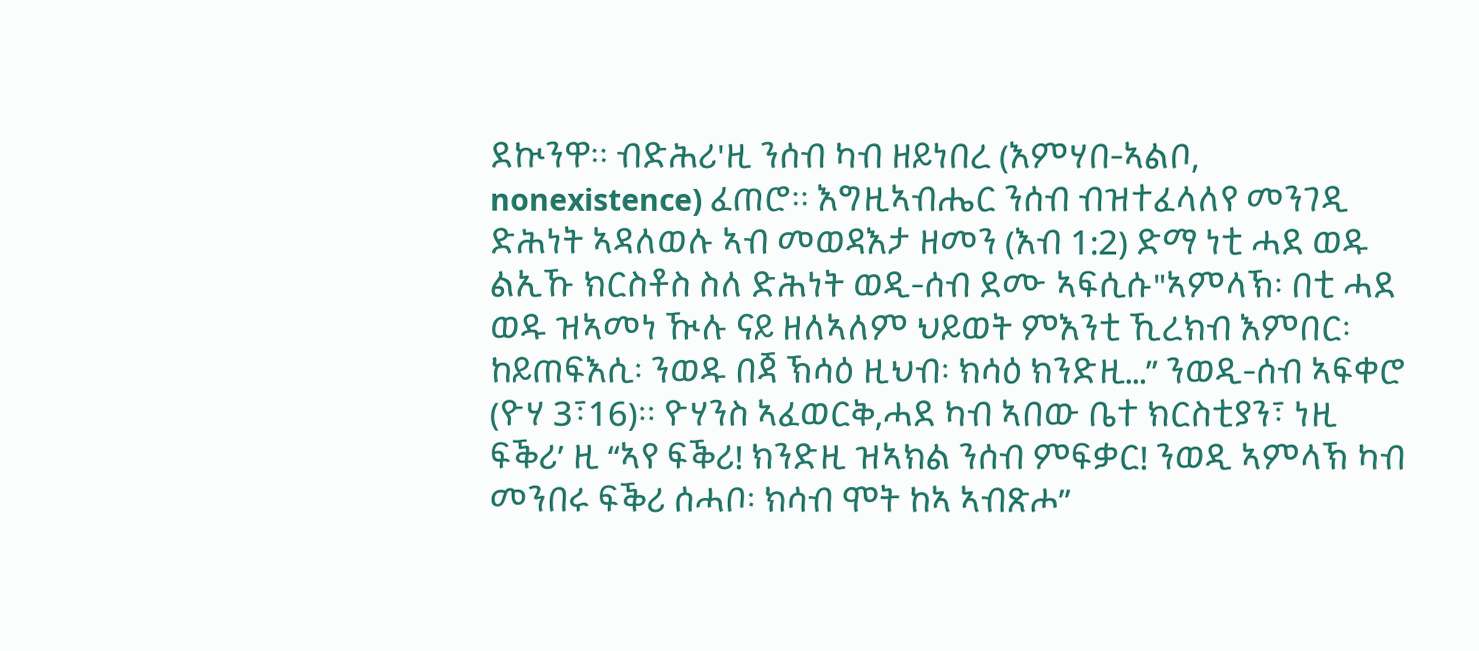ደኲንዋ። ብድሕሪ'ዚ ንሰብ ካብ ዘይነበረ (እምሃበ-ኣልቦ, nonexistence) ፈጠሮ። እግዚኣብሔር ንሰብ ብዝተፈላለየ መንገዲ ድሕነት ኣዳለወሉ ኣብ መወዳእታ ዘመን (እብ 1:2) ድማ ነቲ ሓደ ወዱ ልኢኹ ክርስቶስ ስለ ድሕነት ወዲ-ሰብ ደሙ ኣፍሲሱ"ኣምላኽ፡ በቲ ሓደ ወዱ ዝኣመነ ዂሉ ናይ ዘለኣለም ህይወት ምእንቲ ኺረክብ እምበር፡ ከይጠፍእሲ፡ ንወዱ በጃ ኽሳዕ ዚህብ፡ ክሳዕ ክንድዚ…” ንወዲ-ሰብ ኣፍቀሮ (ዮሃ 3፣16)። ዮሃንስ ኣፈወርቅ,ሓደ ካብ ኣበው ቤተ ክርስቲያን፣ ነዚ ፍቕሪ’ ዚ “ኣየ ፍቕሪ! ክንድዚ ዝኣክል ንሰብ ምፍቃር! ንወዲ ኣምላኽ ካብ መንበሩ ፍቕሪ ሰሓቦ፡ ክሳብ ሞት ከኣ ኣብጽሖ”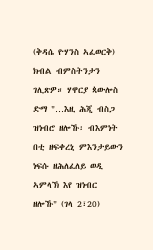(ቅዳሴ ዮሃንስ ኣፈወርቅ) ክብል ብምስትንታን ገሊጽዎ። ሃዋርያ ጳውሎስ ድማ "…እዚ ሕጂ ብስጋ ዝነብሮ ዘሎኹ፡ ብእምነት በቲ ዘፍቀረኒ ምእንታይውን ነፍሱ ዘሕለፈለይ ወዲ ኣምላኽ እየ ዝነብር ዘሎኹ" (ገላ 2፣20)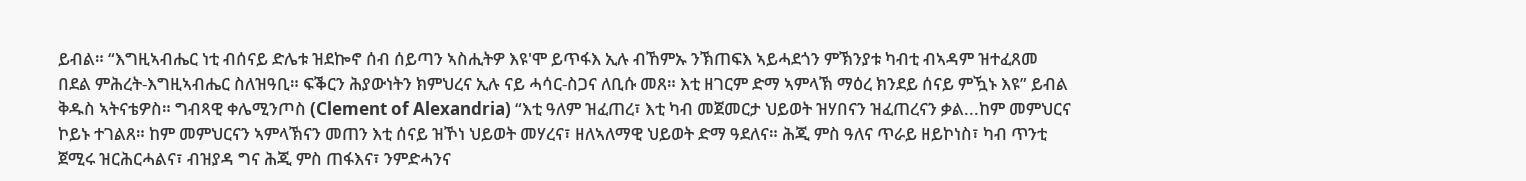ይብል። “እግዚኣብሔር ነቲ ብሰናይ ድሌቱ ዝደኰኖ ሰብ ሰይጣን ኣስሒትዎ እዩ'ሞ ይጥፋእ ኢሉ ብኸምኡ ንኽጠፍእ ኣይሓደጎን ምኽንያቱ ካብቲ ብኣዳም ዝተፈጸመ በደል ምሕረት-እግዚኣብሔር ስለዝዓቢ። ፍቕርን ሕያውነትን ክምህረና ኢሉ ናይ ሓሳር-ስጋና ለቢሱ መጸ። እቲ ዘገርም ድማ ኣምላኽ ማዕረ ክንደይ ሰናይ ምዃኑ እዩ” ይብል ቅዱስ ኣትናቴዎስ። ግብጻዊ ቀሌሚንጦስ (Clement of Alexandria) “እቲ ዓለም ዝፈጠረ፣ እቲ ካብ መጀመርታ ህይወት ዝሃበናን ዝፈጠረናን ቃል...ከም መምህርና ኮይኑ ተገልጸ። ከም መምህርናን ኣምላኽናን መጠን እቲ ሰናይ ዝኾነ ህይወት መሃረና፣ ዘለኣለማዊ ህይወት ድማ ዓደለና። ሕጂ ምስ ዓለና ጥራይ ዘይኮነስ፣ ካብ ጥንቲ ጀሚሩ ዝርሕርሓልና፣ ብዝያዳ ግና ሕጂ ምስ ጠፋእና፣ ንምድሓንና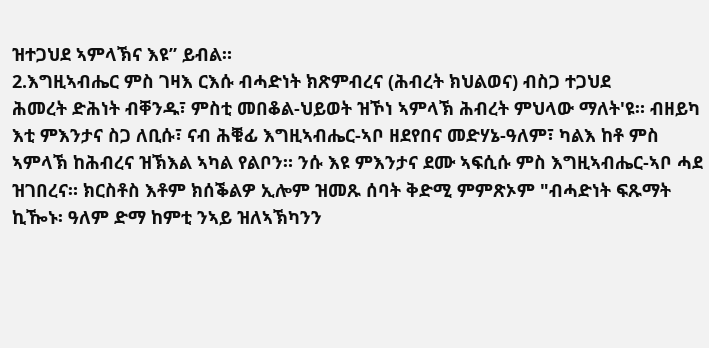ዝተጋህደ ኣምላኽና እዩ” ይብል።
2.እግዚኣብሔር ምስ ገዛእ ርእሱ ብሓድነት ክጽምብረና (ሕብረት ክህልወና) ብስጋ ተጋህደ
ሕመረት ድሕነት ብቐንዱ፣ ምስቲ መበቆል-ህይወት ዝኾነ ኣምላኽ ሕብረት ምህላው ማለት'ዩ። ብዘይካ እቲ ምእንታና ስጋ ለቢሱ፣ ናብ ሕቑፊ እግዚኣብሔር-ኣቦ ዘደየበና መድሃኔ-ዓለም፣ ካልእ ከቶ ምስ ኣምላኽ ከሕብረና ዝኽእል ኣካል የልቦን። ንሱ እዩ ምእንታና ደሙ ኣፍሲሱ ምስ እግዚኣብሔር-ኣቦ ሓደ ዝገበረና። ክርስቶስ እቶም ክሰቕልዎ ኢሎም ዝመጹ ሰባት ቅድሚ ምምጽኦም "ብሓድነት ፍጹማት ኪዀኑ፡ ዓለም ድማ ከምቲ ንኣይ ዝለኣኽካንን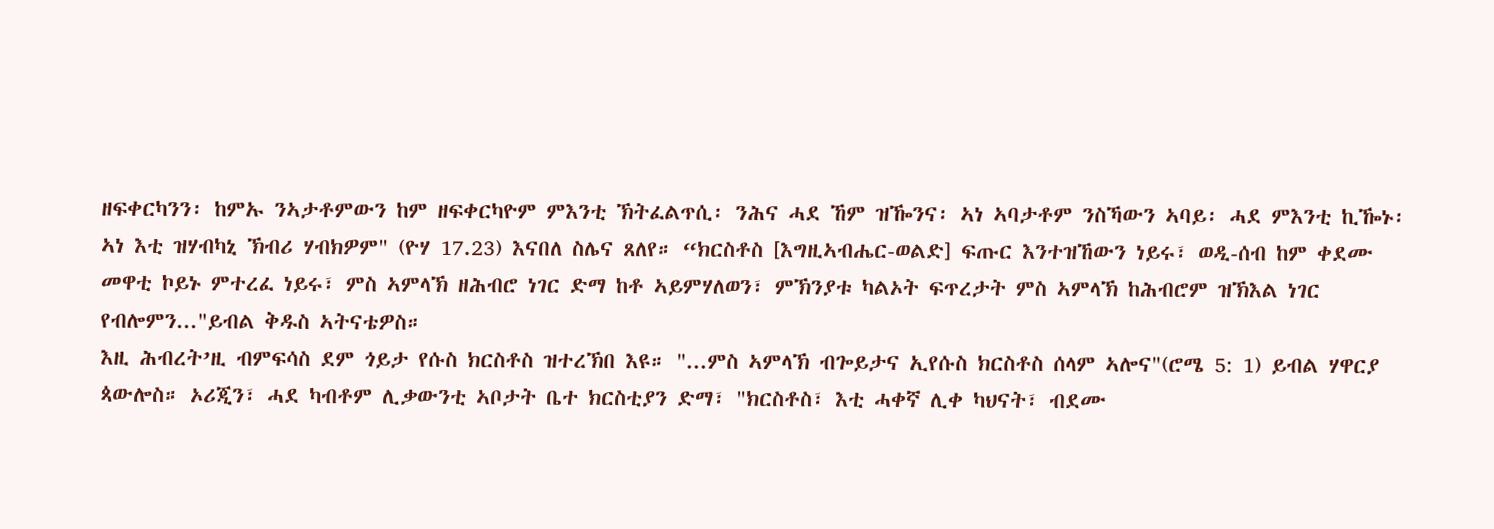ዘፍቀርካንን፡ ከምኡ ንኣታቶምውን ከም ዘፍቀርካዮም ምእንቲ ኽትፈልጥሲ፡ ንሕና ሓደ ኸም ዝዀንና፡ ኣነ ኣባታቶም ንስኻውን ኣባይ፡ ሓደ ምእንቲ ኪዀኑ፡ ኣነ እቲ ዝሃብካኒ ኽብሪ ሃብክዎም" (ዮሃ 17.23) እናበለ ስሌና ጸለየ። “ክርስቶስ [እግዚኣብሔር-ወልድ] ፍጡር እንተዝኸውን ነይሩ፣ ወዲ-ሰብ ከም ቀደሙ መዋቲ ኮይኑ ምተረፈ ነይሩ፣ ምስ ኣምላኽ ዘሕብሮ ነገር ድማ ከቶ ኣይምሃለወን፣ ምኽንያቱ ካልኦት ፍጥረታት ምስ ኣምላኽ ከሕብሮም ዝኽእል ነገር የብሎምን..."ይብል ቅዱስ ኣትናቴዎስ።
እዚ ሕብረት’ዚ ብምፍሳስ ደም ጎይታ የሱስ ክርስቶስ ዝተረኽበ እዩ። "...ምስ ኣምላኽ ብጐይታና ኢየሱስ ክርስቶስ ሰላም ኣሎና"(ሮሜ 5: 1) ይብል ሃዋርያ ጳውሎስ። ኦሪጂን፣ ሓደ ካብቶም ሊቃውንቲ ኣቦታት ቤተ ክርስቲያን ድማ፣ "ክርስቶስ፣ እቲ ሓቀኛ ሊቀ ካህናት፣ ብደሙ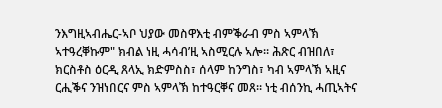ንእግዚኣብሔር-ኣቦ ህያው መስዋእቲ ብምቕራብ ምስ ኣምላኽ ኣተዓረቐኩም" ክብል ነዚ ሓሳብ’ዚ ኣስሚርሉ ኣሎ። ሕጽር ብዝበለ፣ ክርስቶስ ዕርዲ ጸላኢ ክድምስስ፣ ሰላም ከንግስ፣ ካብ ኣምላኽ ኣዚና ርሒቕና ንዝነበርና ምስ ኣምላኽ ከተዓርቐና መጸ። ነቲ ብሰንኪ ሓጢኣትና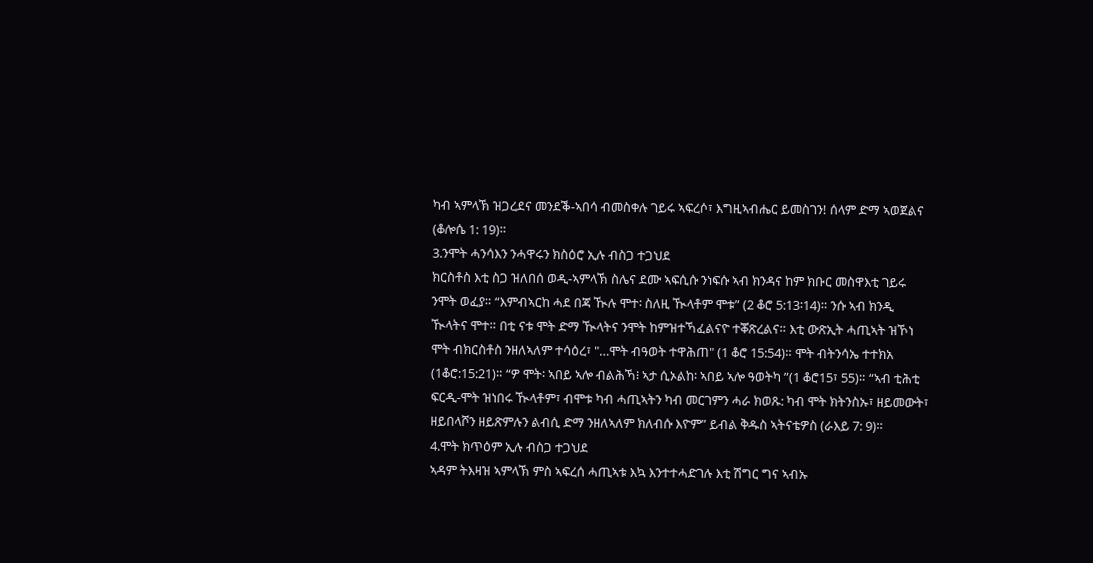ካብ ኣምላኽ ዝጋረደና መንደቕ-ኣበሳ ብመስቀሉ ገይሩ ኣፍረሶ፣ እግዚኣብሔር ይመስገን! ሰላም ድማ ኣወጀልና (ቆሎሴ 1: 19)።
3.ንሞት ሓንሳእን ንሓዋሩን ክስዕሮ ኢሉ ብስጋ ተጋህደ
ክርስቶስ እቲ ስጋ ዝለበሰ ወዲ-ኣምላኽ ስሌና ደሙ ኣፍሲሱ ንነፍሱ ኣብ ክንዳና ከም ክቡር መስዋእቲ ገይሩ ንሞት ወፈያ። “እምብኣርከ ሓደ በጃ ዂሉ ሞተ፡ ስለዚ ዂላቶም ሞቱ” (2 ቆሮ 5:13፡14)። ንሱ ኣብ ክንዲ ዂላትና ሞተ። በቲ ናቱ ሞት ድማ ዂላትና ንሞት ከምዝተኻፈልናዮ ተቖጽረልና። እቲ ውጽኢት ሓጢኣት ዝኾነ ሞት ብክርስቶስ ንዘለኣለም ተሳዕረ፣ "…ሞት ብዓወት ተዋሕጠ" (1 ቆሮ 15:54)። ሞት ብትንሳኤ ተተክአ (1ቆሮ:15:21)። “ዎ ሞት፡ ኣበይ ኣሎ ብልሕኻ፧ ኣታ ሲኦልከ፡ ኣበይ ኣሎ ዓወትካ ”(1 ቆሮ15፣ 55)። “ኣብ ቲሕቲ ፍርዲ-ሞት ዝነበሩ ዂላቶም፣ ብሞቱ ካብ ሓጢኣትን ካብ መርገምን ሓራ ክወጹ: ካብ ሞት ክትንስኡ፣ ዘይመውት፣ ዘይበላሾን ዘይጽምሉን ልብሲ ድማ ንዘለኣለም ክለብሱ እዮም” ይብል ቅዱስ ኣትናቴዎስ (ራእይ 7: 9)።
4.ሞት ክጥዕም ኢሉ ብስጋ ተጋህደ
ኣዳም ትእዛዝ ኣምላኽ ምስ ኣፍረሰ ሓጢኣቱ እኳ እንተተሓድገሉ እቲ ሽግር ግና ኣብኡ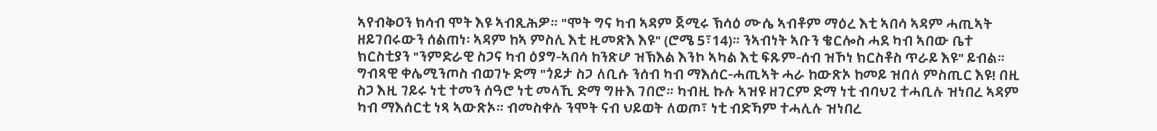ኣየብቅዐን ክሳብ ሞት እዩ ኣብጺሕዎ። "ሞት ግና ካብ ኣዳም ጀሚሩ ኽሳዕ ሙሴ ኣብቶም ማዕረ እቲ ኣበሳ ኣዳም ሓጢኣት ዘይገበሩውን ሰልጠነ፡ ኣዳም ከኣ ምስሊ እቲ ዚመጽእ እዩ" (ሮሜ 5፣14)። ንኣብነት ኣቡን ቄርሎስ ሓደ ካብ ኣበው ቤተ ክርስቲያን "ንምድራዊ ስጋና ካብ ዕያግ-ኣበሳ ከንጽሆ ዝኽእል እንኮ ኣካል እቲ ፍጹም-ሰብ ዝኾነ ክርስቶስ ጥራይ እዩ" ይብል። ግብጻዊ ቀሌሚንጦስ ብወገኑ ድማ "ጎይታ ስጋ ለቢሱ ንሰብ ካብ ማእሰር-ሓጢኣት ሓራ ከውጽኦ ከመይ ዝበለ ምስጢር እዩ! በዚ ስጋ እዚ ገይሩ ነቲ ተመን ሰዓሮ ነቲ መላኺ ድማ ግዙእ ገበሮ። ካብዚ ኩሉ ኣዝዩ ዘገርም ድማ ነቲ ብባህጊ ተሓቢሉ ዝነበረ ኣዳም ካብ ማእሰርቲ ነጻ ኣውጽኦ። ብመስቀሉ ንሞት ናብ ህይወት ለወጦ፣ ነቲ ብድኻም ተሓሊሉ ዝነበረ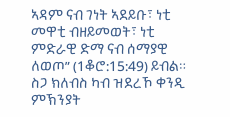ኣዳም ናብ ገነት ኣደይቡ፣ ነቲ መዋቲ ብዘይመወት፣ ነቲ ምድራዊ ድማ ናብ ሰማያዊ ለወጦ” (1ቆሮ:15:49) ይብል። ስጋ ክለብስ ካብ ዝደረኾ ቀንዲ ምኽንያት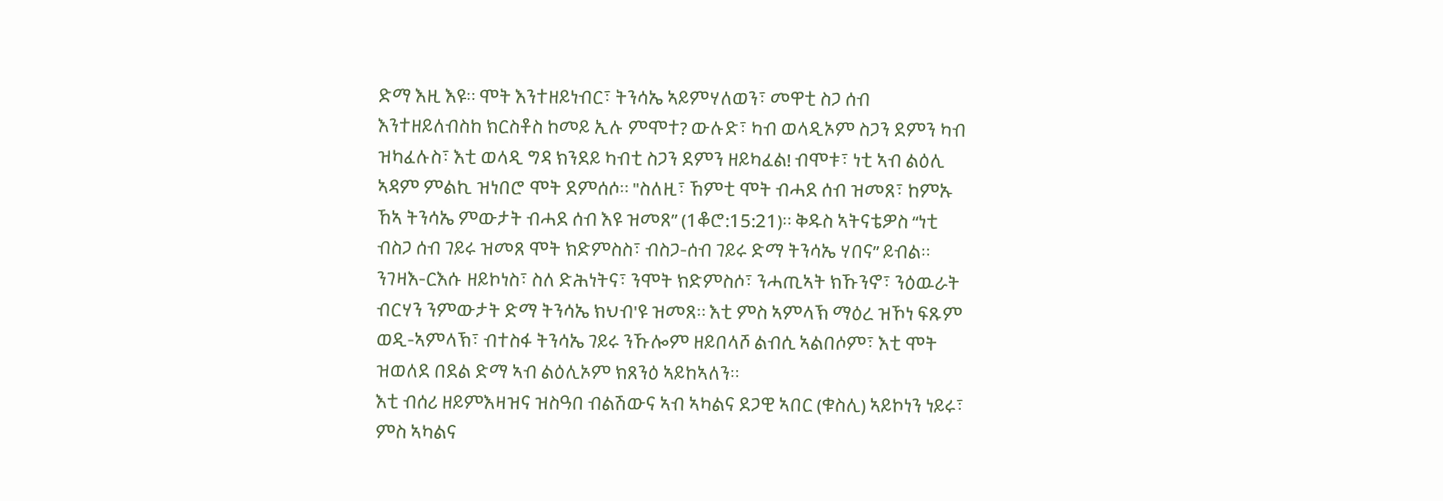ድማ እዚ እዩ። ሞት እንተዘይነብር፣ ትንሳኤ ኣይምሃለወን፣ መዋቲ ስጋ ሰብ እንተዘይለብስከ ክርስቶስ ከመይ ኢሉ ምሞተ? ውሉድ፣ ካብ ወላዲኦም ስጋን ደምን ካብ ዝካፈሉስ፣ እቲ ወላዲ ግዳ ክንደይ ካብቲ ስጋን ደምን ዘይካፈል! ብሞቱ፣ ነቲ ኣብ ልዕሊ ኣዳም ምልኪ ዝነበሮ ሞት ደምሰሶ። "ስለዚ፣ ኸምቲ ሞት ብሓደ ሰብ ዝመጸ፣ ከምኡ ኸኣ ትንሳኤ ምውታት ብሓደ ሰብ እዩ ዝመጸ” (1ቆሮ:15:21)። ቅዱስ ኣትናቴዎስ “ነቲ ብስጋ ሰብ ገይሩ ዝመጸ ሞት ክድምስስ፣ ብስጋ-ሰብ ገይሩ ድማ ትንሳኤ ሃበና” ይብል። ንገዛእ-ርእሱ ዘይኮነስ፣ ስለ ድሕነትና፣ ንሞት ክድምስሶ፣ ንሓጢኣት ክኹንኖ፣ ንዕዉራት ብርሃን ንምውታት ድማ ትንሳኤ ክህብ'ዩ ዝመጸ። እቲ ምስ ኣምላኽ ማዕረ ዝኾነ ፍጹም ወዲ-ኣምላኽ፣ ብተስፋ ትንሳኤ ገይሩ ንኹሎም ዘይበላሾ ልብሲ ኣልበሶም፣ እቲ ሞት ዝወለደ በደል ድማ ኣብ ልዕሊኦም ክጸንዕ ኣይከኣለን።
እቲ ብሰሪ ዘይምእዛዝና ዝስዓበ ብልሽውና ኣብ ኣካልና ደጋዊ ኣበር (ቁስሊ) ኣይኮነን ነይሩ፣ ምስ ኣካልና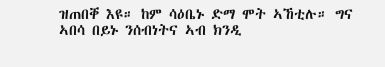ዝጠበቐ እዩ። ከም ሳዕቤኑ ድማ ሞት ኣኸቲሉ። ግና ኣበሳ በይኑ ንሰብነትና ኣብ ክንዲ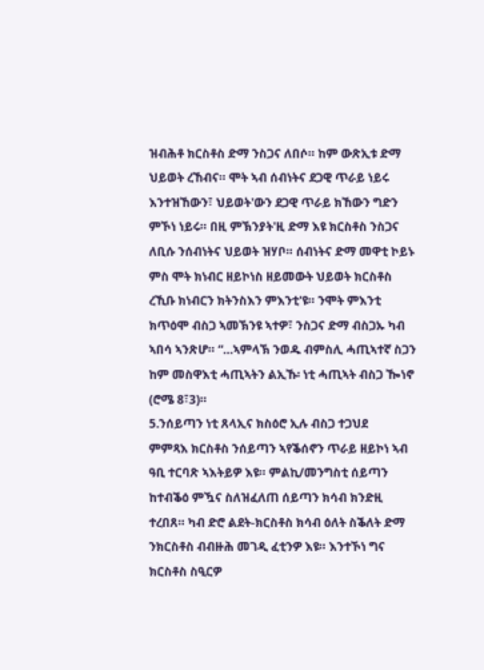ዝብሕቶ ክርስቶስ ድማ ንስጋና ለበሶ። ከም ውጽኢቱ ድማ ህይወት ረኸብና። ሞት ኣብ ሰብነትና ደጋዊ ጥራይ ነይሩ እንተዝኸውን፣ ህይወት'ውን ደጋዊ ጥራይ ክኸውን ግድን ምኾነ ነይሩ። በዚ ምኽንያት'ዚ ድማ እዩ ክርስቶስ ንስጋና ለቢሱ ንሰብነትና ህይወት ዝሃቦ። ሰብነትና ድማ መዋቲ ኮይኑ ምስ ሞት ክነብር ዘይኮነስ ዘይመውት ህይወት ክርስቶስ ረኺቡ ክነብርን ክትንስእን ምእንቲ'ዩ። ንሞት ምእንቲ ክጥዕሞ ብስጋ ኣመኽንዩ ኣተዎ፣ ንስጋና ድማ ብስጋኡ ካብ ኣበሳ ኣንጽሆ። “…ኣምላኽ ንወዱ ብምስሊ ሓጢኣተኛ ስጋን ከም መስዋእቲ ሓጢኣትን ልኢኹ፡ ነቲ ሓጢኣት ብስጋ ዀነኖ (ሮሜ 8፣3)።
5.ንሰይጣን ነቲ ጸላኢና ክስዕሮ ኢሉ ብስጋ ተጋህደ
ምምጻእ ክርስቶስ ንሰይጣን ኣየቕሰኖን ጥራይ ዘይኮነ ኣብ ዓቢ ተርባጽ ኣእትይዎ እዩ። ምልኪ/መንግስቲ ሰይጣን ከተብቕዕ ምዃና ስለዝፈለጠ ሰይጣን ክሳብ ክንድዚ ተረበጸ። ካብ ድሮ ልደት-ክርስቶስ ክሳብ ዕለት ስቕለት ድማ ንክርስቶስ ብብዙሕ መገዲ ፈቲንዎ እዩ። እንተኾነ ግና ክርስቶስ ስዒርዎ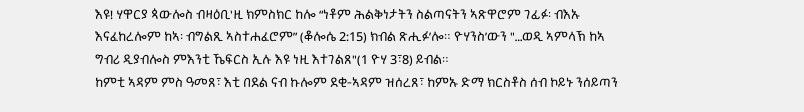እዩ! ሃዋርያ ጳውሎስ ብዛዕቢ'ዚ ክምስክር ከሎ “ነቶም ሕልቅነታትን ስልጣናትን ኣጽዋሮም ገፊፉ፡ ብእኡ እናፈከረሎም ከኣ፡ ብግልጺ ኣስተሐፈሮም” (ቆሎሴ 2:15) ክብል ጽሒፉ’ሎ። ዮሃንስ’ውን "…ወዲ ኣምላኽ ከኣ ግብሪ ዲያብሎስ ምእንቲ ኼፍርስ ኢሉ እዩ ነዚ እተገልጸ"(1 ዮሃ 3፣8) ይብል።
ከምቲ ኣዳም ምስ ዓመጸ፣ እቲ በደል ናብ ኩሎም ደቂ-ኣዳም ዝሰረጸ፣ ከምኡ ድማ ክርስቶስ ሰብ ኮይኑ ንሰይጣን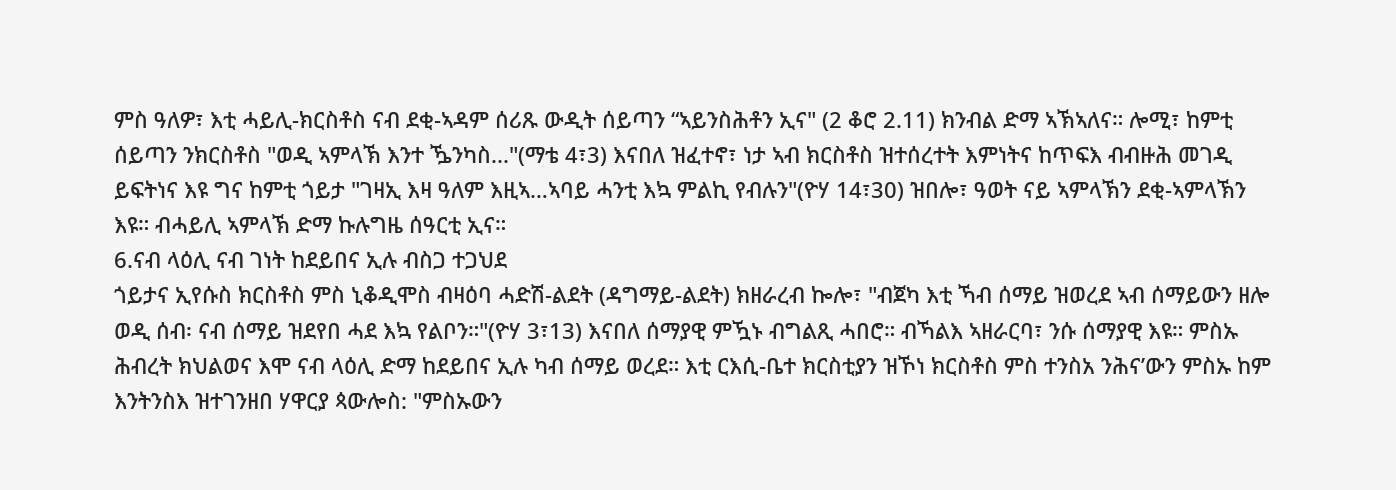ምስ ዓለዎ፣ እቲ ሓይሊ-ክርስቶስ ናብ ደቂ-ኣዳም ሰሪጹ ውዲት ሰይጣን “ኣይንስሕቶን ኢና" (2 ቆሮ 2.11) ክንብል ድማ ኣኽኣለና። ሎሚ፣ ከምቲ ሰይጣን ንክርስቶስ "ወዲ ኣምላኽ እንተ ዄንካስ..."(ማቴ 4፣3) እናበለ ዝፈተኖ፣ ነታ ኣብ ክርስቶስ ዝተሰረተት እምነትና ከጥፍእ ብብዙሕ መገዲ ይፍትነና እዩ ግና ከምቲ ጎይታ "ገዛኢ እዛ ዓለም እዚኣ…ኣባይ ሓንቲ እኳ ምልኪ የብሉን"(ዮሃ 14፣30) ዝበሎ፣ ዓወት ናይ ኣምላኽን ደቂ-ኣምላኽን እዩ። ብሓይሊ ኣምላኽ ድማ ኩሉግዜ ሰዓርቲ ኢና።
6.ናብ ላዕሊ ናብ ገነት ከደይበና ኢሉ ብስጋ ተጋህደ
ጎይታና ኢየሱስ ክርስቶስ ምስ ኒቆዲሞስ ብዛዕባ ሓድሽ-ልደት (ዳግማይ-ልደት) ክዘራረብ ኰሎ፣ "ብጀካ እቲ ኻብ ሰማይ ዝወረደ ኣብ ሰማይውን ዘሎ ወዲ ሰብ፡ ናብ ሰማይ ዝደየበ ሓደ እኳ የልቦን።"(ዮሃ 3፣13) እናበለ ሰማያዊ ምዃኑ ብግልጺ ሓበሮ። ብኻልእ ኣዘራርባ፣ ንሱ ሰማያዊ እዩ። ምስኡ ሕብረት ክህልወና እሞ ናብ ላዕሊ ድማ ከደይበና ኢሉ ካብ ሰማይ ወረደ። እቲ ርእሲ-ቤተ ክርስቲያን ዝኾነ ክርስቶስ ምስ ተንስአ ንሕና’ውን ምስኡ ከም እንትንስእ ዝተገንዘበ ሃዋርያ ጳውሎስ: "ምስኡውን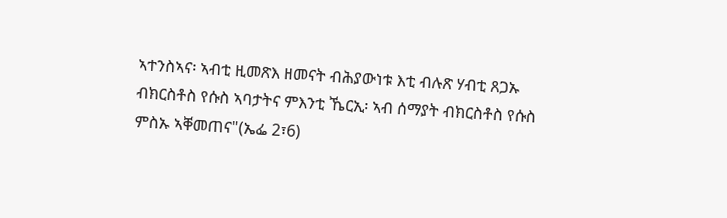ኣተንስኣና፡ ኣብቲ ዚመጽእ ዘመናት ብሕያውነቱ እቲ ብሉጽ ሃብቲ ጸጋኡ ብክርስቶስ የሱስ ኣባታትና ምእንቲ ኼርኢ፡ ኣብ ሰማያት ብክርስቶስ የሱስ ምስኡ ኣቐመጠና"(ኤፌ 2፣6)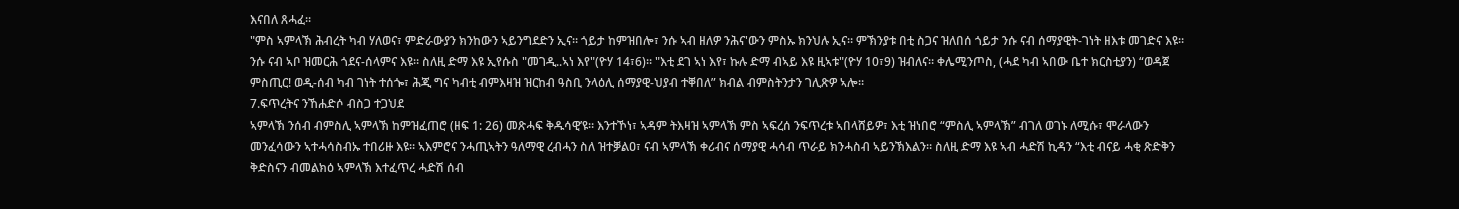እናበለ ጸሓፈ።
"ምስ ኣምላኽ ሕብረት ካብ ሃለወና፣ ምድራውያን ክንከውን ኣይንግደድን ኢና። ጎይታ ከምዝበሎ፣ ንሱ ኣብ ዘለዎ ንሕና'ውን ምስኡ ክንህሉ ኢና። ምኽንያቱ በቲ ስጋና ዝለበሰ ጎይታ ንሱ ናብ ሰማያዊት-ገነት ዘእቱ መገድና እዩ። ንሱ ናብ ኣቦ ዝመርሕ ጎደና-ሰላምና እዩ። ስለዚ ድማ እዩ ኢየሱስ "መገዲ..ኣነ እየ"(ዮሃ 14፣6)። "እቲ ደገ ኣነ እየ፣ ኩሉ ድማ ብኣይ እዩ ዚኣቱ"(ዮሃ 10፣9) ዝብለና። ቀሌሚንጦስ, (ሓደ ካብ ኣበው ቤተ ክርስቲያን) “ወዳጀ ምስጢር! ወዲ-ሰብ ካብ ገነት ተሰጐ፣ ሕጂ ግና ካብቲ ብምእዛዝ ዝርከብ ዓስቢ ንላዕሊ ሰማያዊ-ህያብ ተቐበለ” ክብል ብምስትንታን ገሊጽዎ ኣሎ።
7.ፍጥረትና ንኸሐድሶ ብስጋ ተጋህደ
ኣምላኽ ንሰብ ብምስሊ ኣምላኽ ከምዝፈጠሮ (ዘፍ 1: 26) መጽሓፍ ቅዱሳዊ’ዩ። እንተኾነ፣ ኣዳም ትእዛዝ ኣምላኽ ምስ ኣፍረሰ ንፍጥረቱ ኣበላሸይዎ፣ እቲ ዝነበሮ “ምስሊ ኣምላኽ” ብገለ ወገኑ ለሚሱ፣ ሞራላውን መንፈሳውን ኣተሓሳስብኡ ተበሪዙ እዩ። ኣእምሮና ንሓጢኣትን ዓለማዊ ረብሓን ስለ ዝተቓልዐ፣ ናብ ኣምላኽ ቀሪብና ሰማያዊ ሓሳብ ጥራይ ክንሓስብ ኣይንኽእልን። ስለዚ ድማ እዩ ኣብ ሓድሽ ኪዳን “እቲ ብናይ ሓቂ ጽድቅን ቅድስናን ብመልክዕ ኣምላኽ እተፈጥረ ሓድሽ ሰብ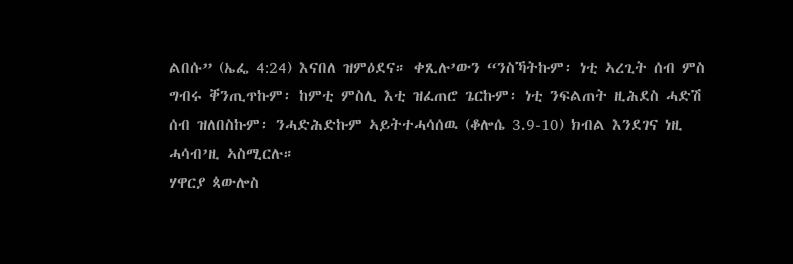ልበሱ” (ኤፌ 4:24) እናበለ ዝምዕደና። ቀጺሉ’ውን “ንስኻትኩም፡ ነቲ ኣረጊት ሰብ ምስ ግብሩ ቐንጢጥኩም፡ ከምቲ ምስሊ እቲ ዝፈጠሮ ጌርኩም፡ ነቲ ንፍልጠት ዚሕደስ ሓድሽ ሰብ ዝለበስኩም፡ ንሓድሕድኩም ኣይትተሓሳሰዉ (ቆሎሴ 3.9-10) ክብል እንደገና ነዚ ሓሳብ’ዚ ኣስሚርሉ።
ሃዋርያ ጳውሎስ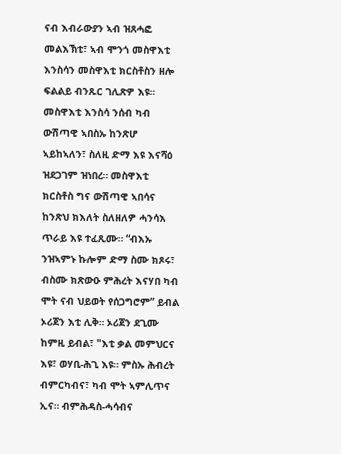ናብ እብራውያን ኣብ ዝጸሓፎ መልእኽቲ፣ ኣብ ሞንጎ መስዋእቲ እንስሳን መስዋእቲ ክርስቶስን ዘሎ ፍልልይ ብንጹር ገሊጽዎ እዩ። መስዋእቲ እንስሳ ንሰብ ካብ ውሽጣዊ ኣበስኡ ከንጽሆ ኣይከኣለን፣ ስለዚ ድማ እዩ እናሻዕ ዝደጋገም ዝነበረ። መስዋእቲ ክርስቶስ ግና ውሽጣዊ ኣበሳና ከንጽህ ክእለት ስለዘለዎ ሓንሳእ ጥራይ እዩ ተፈጺሙ። “ብእኡ ንዝኣምኑ ኩሎም ድማ ስሙ ክጾሩ፣ ብስሙ ክጽውዑ ምሕረት እናሃበ ካብ ሞት ናብ ህይወት የሰጋግሮም” ይብል ኦሪጀን እቲ ሊቅ። ኦሪጀን ደጊሙ ከምዚ ይብል፣ "እቲ ቃል መምህርና እዩ፣ ወሃቢ-ሕጊ እዩ። ምስኡ ሕብረት ብምርካብና፣ ካብ ሞት ኣምሊጥና ኢና። ብምሕዳስ-ሓሳብና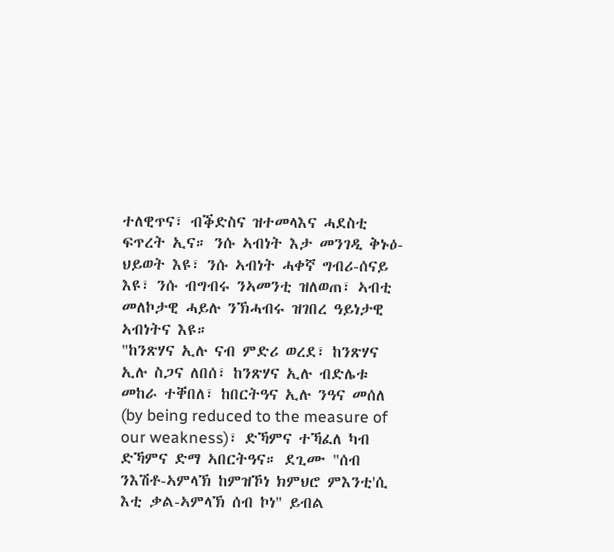ተለዊጥና፣ ብቕድስና ዝተመላእና ሓደስቲ ፍጥረት ኢና። ንሱ ኣብነት እታ መንገዲ ቅኑዕ-ህይወት እዩ፣ ንሱ ኣብነት ሓቀኛ ግብሪ-ሰናይ እዩ፣ ንሱ ብግብሩ ንኣመንቲ ዝለወጠ፣ ኣብቲ መለኮታዊ ሓይሉ ንኽሓብሩ ዝገበረ ዓይነታዊ ኣብነትና እዩ።
"ከንጽሃና ኢሉ ናብ ምድሪ ወረደ፣ ከንጽሃና ኢሉ ስጋና ለበሰ፣ ከንጽሃና ኢሉ ብድሌቱ መከራ ተቐበለ፣ ከበርትዓና ኢሉ ንዓና መሰለ (by being reduced to the measure of our weakness)፣ ድኻምና ተኻፈለ ካብ ድኻምና ድማ ኣበርትዓና። ደጊሙ "ሰብ ንእሽቶ-ኣምላኽ ከምዝኾነ ክምህሮ ምእንቲ'ሲ እቲ ቃል-ኣምላኽ ሰብ ኮነ" ይብል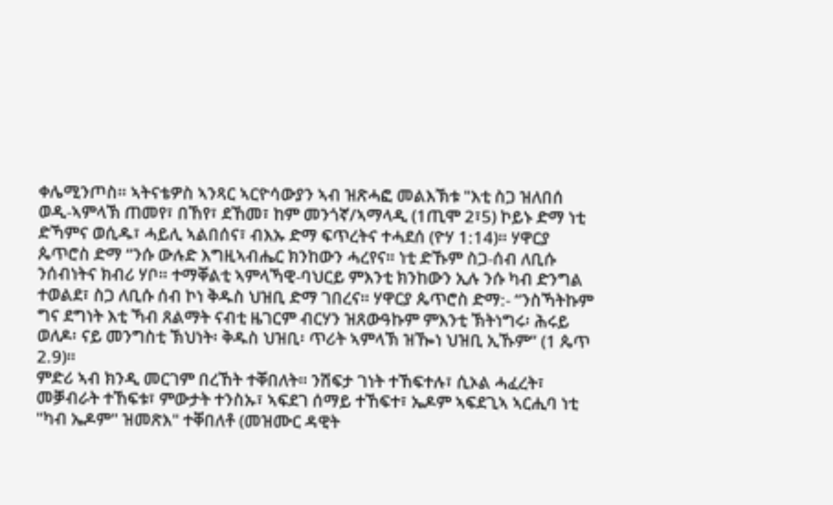ቀሌሚንጦስ። ኣትናቴዎስ ኣንጻር ኣርዮሳውያን ኣብ ዝጽሓፎ መልእኽቱ "እቲ ስጋ ዝለበሰ ወዲ-ኣምላኽ ጠመየ፣ በኸየ፣ ደኸመ፣ ከም መንጎኛ/ኣማላዲ (1ጢሞ 2፣5) ኮይኑ ድማ ነቲ ድኻምና ወሲዱ፣ ሓይሊ ኣልበሰና፣ ብእኡ ድማ ፍጥረትና ተሓደሰ (ዮሃ 1:14)። ሃዋርያ ጴጥሮስ ድማ “ንሱ ውሉድ እግዚኣብሔር ክንከውን ሓረየና። ነቲ ድኹም ስጋ-ሰብ ለቢሱ ንሰብነትና ክብሪ ሃቦ። ተማቐልቲ ኣምላኻዊ-ባህርይ ምእንቲ ክንከውን ኢሉ ንሱ ካብ ድንግል ተወልደ፣ ስጋ ለቢሱ ሰብ ኮነ ቅዱስ ህዝቢ ድማ ገበረና። ሃዋርያ ጴጥሮስ ድማ:- “ንስኻትኩም ግና ደግነት እቲ ኻብ ጸልማት ናብቲ ዜገርም ብርሃን ዝጸውዓኩም ምእንቲ ኽትነግሩ፡ ሕሩይ ወለዶ፡ ናይ መንግስቲ ኽህነት፡ ቅዱስ ህዝቢ፡ ጥሪት ኣምላኽ ዝዀነ ህዝቢ ኢኹም” (1 ጴጥ 2.9)።
ምድሪ ኣብ ክንዲ መርገም በረኸት ተቐበለት። ንሽፍታ ገነት ተኸፍተሉ፣ ሲኦል ሓፈረት፣ መቓብራት ተኸፍቱ፣ ምውታት ተንስኡ፣ ኣፍደገ ሰማይ ተኸፍተ፣ ኤዶም ኣፍደጊኣ ኣርሒባ ነቲ "ካብ ኤዶም" ዝመጽእ" ተቐበለቶ (መዝሙር ዳዊት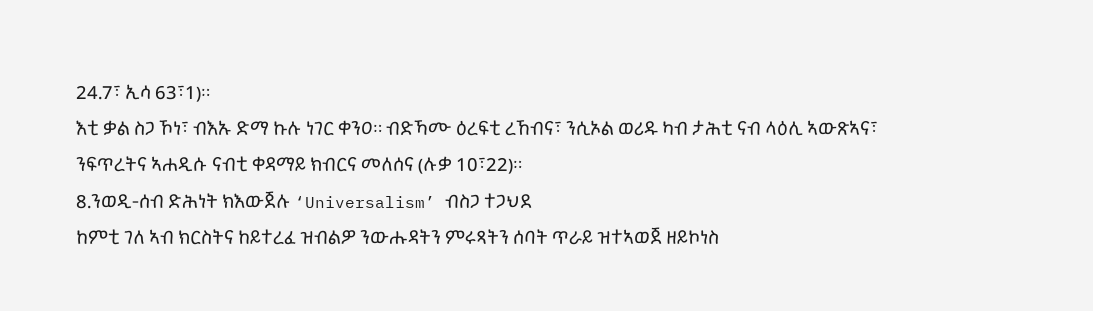24.7፣ ኢሳ 63፣1)።
እቲ ቃል ስጋ ኾነ፣ ብእኡ ድማ ኩሉ ነገር ቀንዐ። ብድኻሙ ዕረፍቲ ረኸብና፣ ንሲኦል ወሪዱ ካብ ታሕቲ ናብ ላዕሊ ኣውጽኣና፣ ንፍጥረትና ኣሐዲሱ ናብቲ ቀዳማይ ክብርና መለሰና (ሉቃ 10፣22)።
8.ንወዲ-ሰብ ድሕነት ክእውጀሉ ‘Universalism’ ብስጋ ተጋህደ
ከምቲ ገለ ኣብ ክርስትና ከይተረፈ ዝብልዎ ንውሑዳትን ምሩጻትን ሰባት ጥራይ ዝተኣወጀ ዘይኮነስ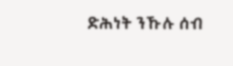ድሕነት ንኹሉ ሰብ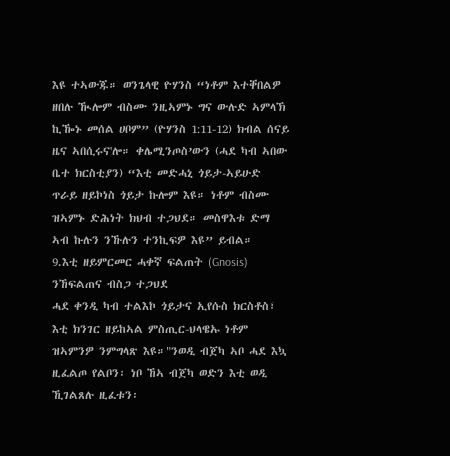እዩ ተኣውጁ። ወንጌላዊ ዮሃንስ “ነቶም እተቐበልዎ ዘበሉ ዂሎም ብስሙ ንዚኣምኑ ግና ውሉድ ኣምላኽ ኪዀኑ መሰል ሀቦም” (ዮሃንስ 1:11-12) ክብል ሰናይ ዜና ኣበሲሩና'ሎ። ቀሌሚንጦስ’ውን (ሓደ ካብ ኣበው ቤተ ክርስቲያን) “እቲ መድሓኒ ጎይታ-ኣይሁድ ጥራይ ዘይኮነስ ጎይታ ኩሎም እዩ። ነቶም ብስሙ ዝኣምኑ ድሕነት ክህብ ተጋህደ። መስዋእቱ ድማ ኣብ ኩሉን ንኹሉን ተንኪፍዎ እዩ” ይብል።
9.እቲ ዘይምርመር ሓቀኛ ፍልጠት (Gnosis) ንኸፍልጠና ብስጋ ተጋህደ
ሓደ ቀንዲ ካብ ተልእኮ ጎይታና ኢየሱስ ክርስቶስ፣ እቲ ክንገር ዘይከኣል ምስጢር-ህላዌኡ ነቶም ዝኣምንዎ ንምግላጽ እዩ።"ንወዲ ብጀካ ኣቦ ሓደ እኳ ዚፈልጦ የልቦን፡ ነቦ ኸኣ ብጀካ ወድን እቲ ወዲ ኺገልጸሉ ዚፈቱን፡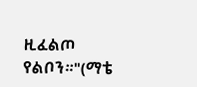ዚፈልጦ የልቦን።"(ማቴ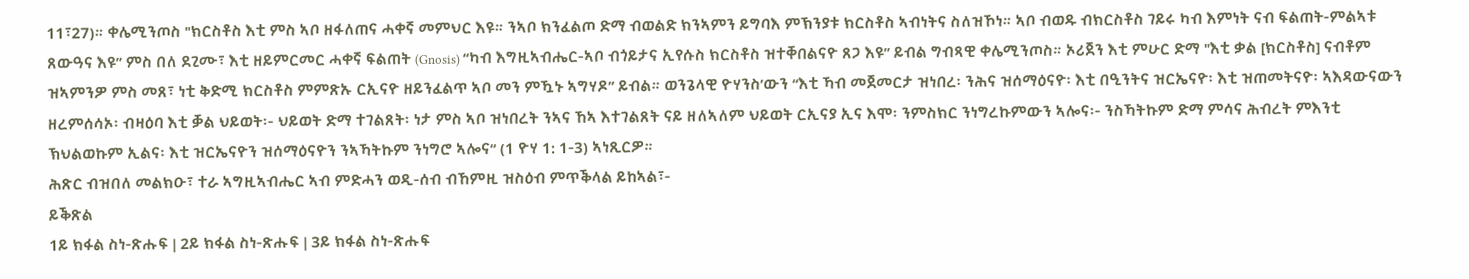11፣27)። ቀሌሚንጦስ "ክርስቶስ እቲ ምስ ኣቦ ዘፋለጠና ሓቀኛ መምህር እዩ። ንኣቦ ክንፈልጦ ድማ ብወልድ ክንኣምን ይግባእ ምኽንያቱ ክርስቶስ ኣብነትና ስለዝኾነ። ኣቦ ብወዱ ብክርስቶስ ገይሩ ካብ እምነት ናብ ፍልጠት-ምልኣቱ ጸውዓና እዩ” ምስ በለ ደጊሙ፣ እቲ ዘይምርመር ሓቀኛ ፍልጠት (Gnosis) “ካብ እግዚኣብሔር-ኣቦ ብጎይታና ኢየሱስ ክርስቶስ ዝተቐበልናዮ ጸጋ እዩ” ይብል ግብጻዊ ቀሌሚንጦስ። ኦሪጀን እቲ ምሁር ድማ "እቲ ቃል [ክርስቶስ] ናብቶም ዝኣምንዎ ምስ መጸ፣ ነቲ ቅድሚ ክርስቶስ ምምጽኡ ርኢናዮ ዘይንፈልጥ ኣቦ መን ምዃኑ ኣግሃዶ” ይብል። ወንጌላዊ ዮሃንስ’ውን “እቲ ኻብ መጀመርታ ዝነበረ፡ ንሕና ዝሰማዕናዮ፡ እቲ በዒንትና ዝርኤናዮ፡ እቲ ዝጠመትናዮ፡ ኣእዳውናውን ዘረምሰሳኦ፡ ብዛዕባ እቲ ቓል ህይወት፡- ህይወት ድማ ተገልጸት፡ ነታ ምስ ኣቦ ዝነበረት ንኣና ኸኣ እተገልጸት ናይ ዘለኣለም ህይወት ርኢናያ ኢና እሞ፡ ንምስክር ንነግረኩምውን ኣሎና፡- ንስኻትኩም ድማ ምሳና ሕብረት ምእንቲ ኽህልወኩም ኢልና፡ እቲ ዝርኤናዮን ዝሰማዕናዮን ንኣኻትኩም ንነግሮ ኣሎና“ (1 ዮሃ 1: 1-3) ኣነጺርዎ።
ሕጽር ብዝበለ መልክዑ፣ ተራ ኣግዚኣብሔር ኣብ ምድሓን ወዲ-ሰብ ብኸምዚ ዝስዕብ ምጥቕላል ይከኣል፣-
ይቕጽል
1ይ ክፋል ስነ-ጽሑፍ | 2ይ ክፋል ስነ-ጽሑፍ | 3ይ ክፋል ስነ-ጽሑፍ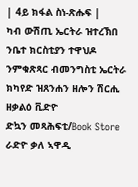| 4ይ ክፋል ስነ-ጽሑፍ |
ካብ ውሽጢ ኤርትራ ዝተረኽበ ንቤተ ክርስቲያን ተዋህዶ ንምቁጽጻር ብመንግስቲ ኤርትራ ክካየድ ዝጸንሐን ዘሎን ሽርሒ ዘቃልዕ ቪድዮ
ድኳን መጻሕፍቲ/Book Store
ራድዮ ቃለ ኣዋዲ